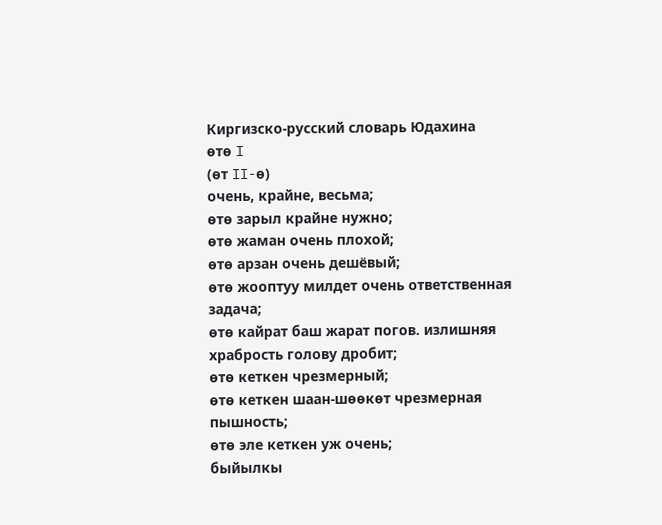Киргизско-русский словарь Юдахина
өтө I
(өт II-ө)
очень, крайне, весьма;
өтө зарыл крайне нужно;
өтө жаман очень плохой;
өтө арзан очень дешёвый;
өтө жооптуу милдет очень ответственная задача;
өтө кайрат баш жарат погов. излишняя храбрость голову дробит;
өтө кеткен чрезмерный;
өтө кеткен шаан-шөөкөт чрезмерная пышность;
өтө эле кеткен уж очень;
быйылкы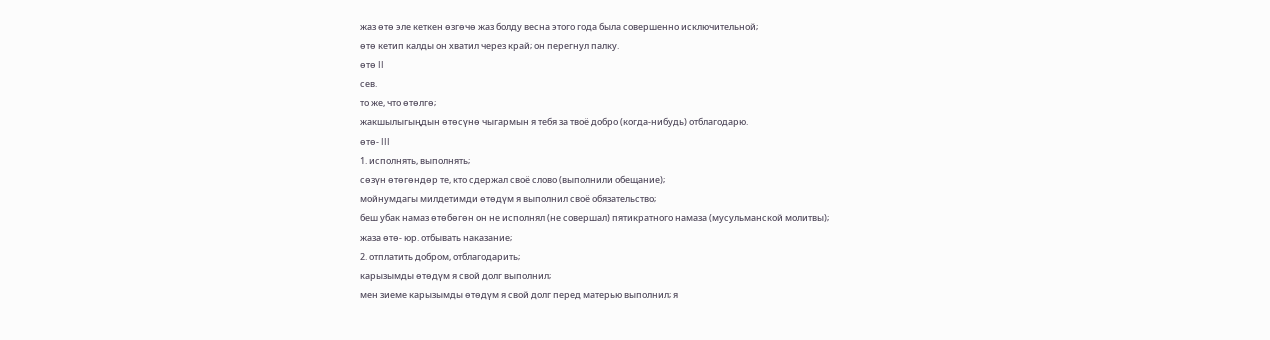жаз өтө эле кеткен өзгөчө жаз болду весна этого года была совершенно исключительной;
өтө кетип калды он хватил через край; он перегнул палку.
өтө II
сев.
то же, что өтөлгө;
жакшылыгыңдын өтөсүнө чыгармын я тебя за твоё добро (когда-нибудь) отблагодарю.
өтө- III
1. исполнять, выполнять;
сөзүн өтөгөндөр те, кто сдержал своё слово (выполнили обещание);
мойнумдагы милдетимди өтөдүм я выполнил своё обязательство;
беш убак намаз өтөбөгөн он не исполнял (не совершал) пятикратного намаза (мусульманской молитвы);
жаза өтө- юр. отбывать наказание;
2. отплатить добром, отблагодарить;
карызымды өтөдүм я свой долг выполнил;
мен зиеме карызымды өтөдүм я свой долг перед матерью выполнил; я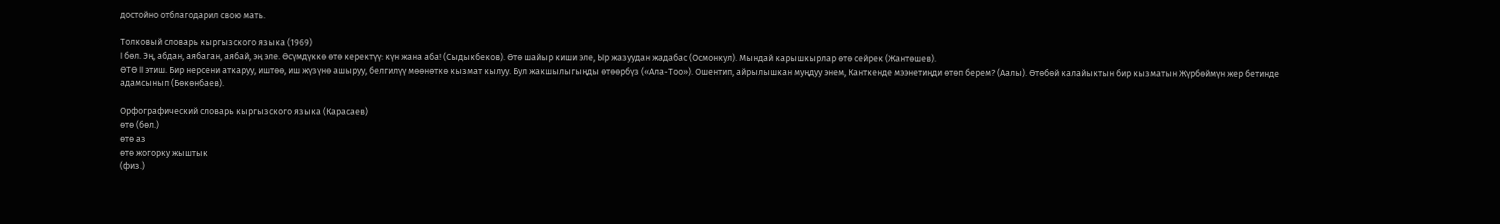достойно отблагодарил свою мать.

Толковый словарь кыргызского языка (1969)
I бөл. Эң, абдан, аябаган, аябай, эң эле. Өсүмдүккө өтө керектүү: күн жана аба! (Сыдыкбеков). Өтө шайыр киши эле, Ыр жазуудан жадабас (Осмонкул). Мындай карышкырлар өтө сейрек (Жантөшев).
ӨТӨ II этиш. Бир нерсени аткаруу, иштөө, иш жүзүнө ашыруу, белгилүү мөөнөткө кызмат кылуу. Бул жакшылыгыңды өтөөрбүз («Ала-Тоо»). Ошентип, айрылышкан муңдуу энем, Канткенде мээнетиңди өтөп берем? (Аалы). Өтөбөй калайыктын бир кызматын Жүрбөймүн жер бетинде адамсынып (Бөкөнбаев).

Орфографический словарь кыргызского языка (Карасаев)
өтө (бөл.)
өтө аз
өтө жогорку жыштык
(физ.)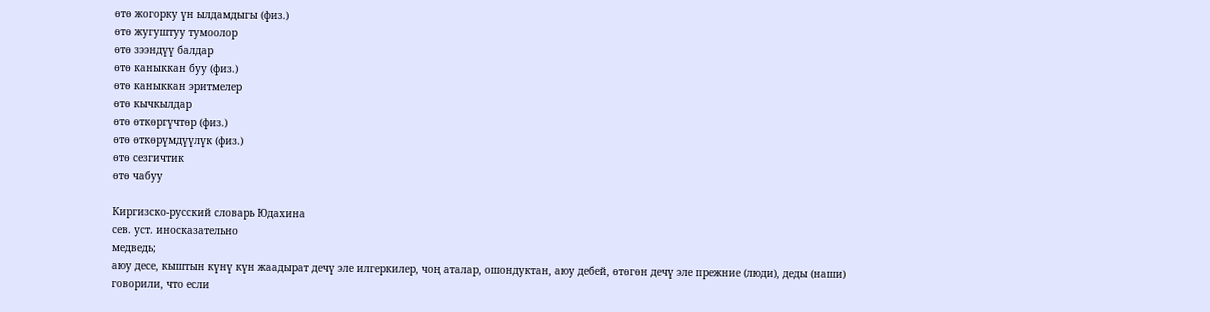өтө жогорку үн ылдамдыгы (физ.)
өтө жугуштуу тумоолор
өтө зээндүү балдар
өтө каныккан буу (физ.)
өтө каныккан эритмелер
өтө кычкылдар
өтө өткөргүчтөр (физ.)
өтө өткөрүмдүүлүк (физ.)
өтө сезгичтик
өтө чабуу

Киргизско-русский словарь Юдахина
сев. уст. иносказательно
медведь;
аюу десе, кыштын күнү күн жаадырат дечү эле илгеркилер, чоң аталар, ошондуктан, аюу дебей, өтөгөн дечү эле прежние (люди), деды (наши) говорили, что если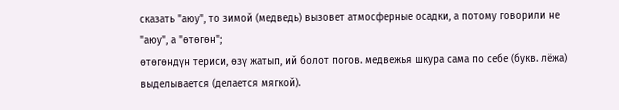сказать "аюу", то зимой (медведь) вызовет атмосферные осадки, а потому говорили не "аюу", а "өтөгөн";
өтөгөндүн териси, өзү жатып, ий болот погов. медвежья шкура сама по себе (букв. лёжа) выделывается (делается мягкой).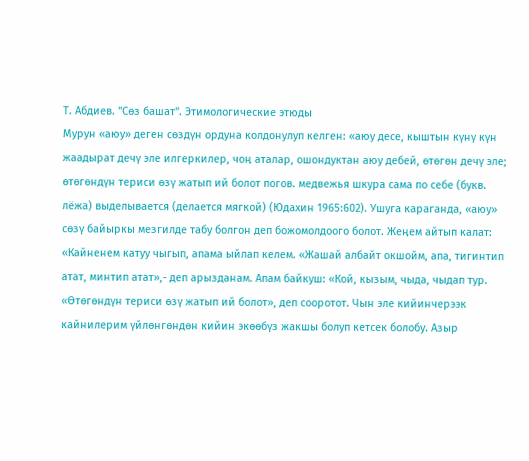Т. Абдиев. "Сөз башат". Этимологические этюды
Мурун «аюу» деген сөздүн ордуна колдонулуп келген: «аюу десе, кыштын күнү күн жаадырат дечү эле илгеркилер, чоӊ аталар, ошондуктан аюу дебей, өтөгөн дечү эле; өтөгөндүн териси өзү жатып ий болот погов. медвежья шкура сама по себе (букв. лёжа) выделывается (делается мягкой) (Юдахин 1965:602). Ушуга караганда, «аюу» сөзү байыркы мезгилде табу болгон деп божомолдоого болот. Жеӊем айтып калат: «Кайненем катуу чыгып, апама ыйлап келем. «Жашай албайт окшойм, апа, тигинтип атат, минтип атат»,- деп арызданам. Апам байкуш: «Кой, кызым, чыда, чыдап тур. «Өтөгөндүн териси өзү жатып ий болот», деп сооротот. Чын эле кийинчерээк кайнилерим үйлөнгөндөн кийин экөөбүз жакшы болуп кетсек болобу. Азыр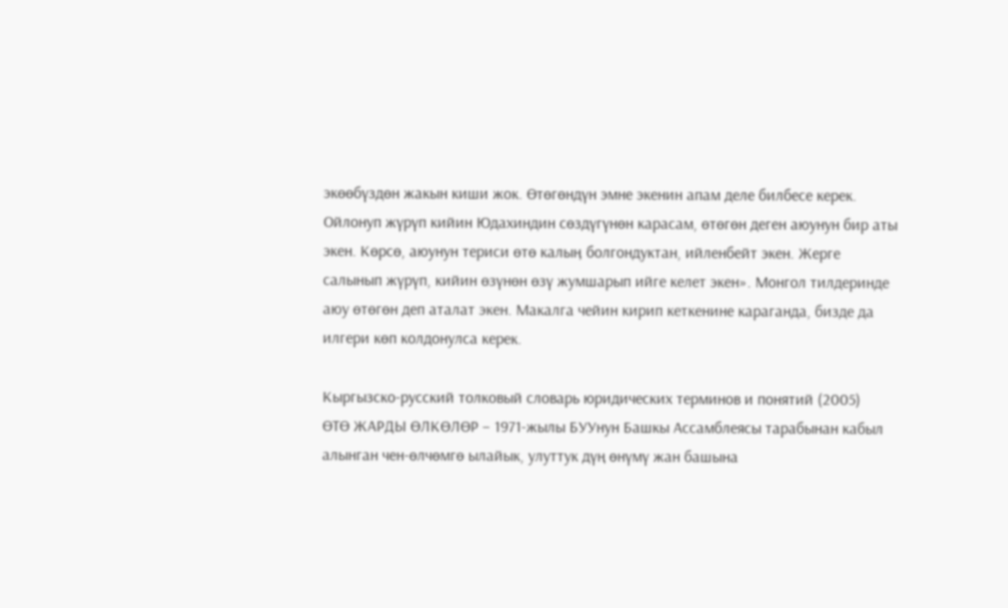экөөбүздөн жакын киши жок. Өтөгөндүн эмне экенин апам деле билбесе керек. Ойлонуп жүрүп кийин Юдахиндин сөздүгүнөн карасам, өтөгөн деген аюунун бир аты экен. Көрсө, аюунун териси өтө калыӊ болгондуктан, ийленбейт экен. Жерге салынып жүрүп, кийин өзүнөн өзү жумшарып ийге келет экен». Монгол тилдеринде аюу өтөгөн деп аталат экен. Макалга чейин кирип кеткенине караганда, бизде да илгери көп колдонулса керек.

Кыргызско-русский толковый словарь юридических терминов и понятий (2005)
ӨТӨ ЖАРДЫ ӨЛКӨЛӨР – 1971-жылы БУУнун Башкы Ассамблеясы тарабынан кабыл алынган чен-өлчөмгө ылайык, улуттук дүң өнүмү жан башына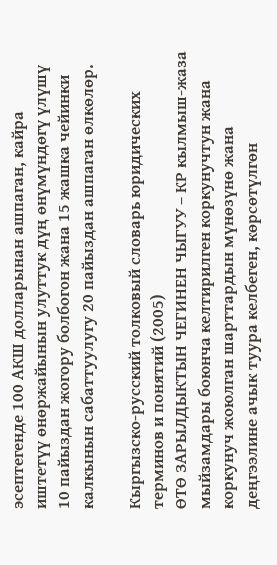эсептегенде 100 АКШ долларынан ашпаган, кайра иштетүү өнөржайынын улуттук дүң өнүмүндөгү үлүшү 10 пайыздан жогору болбогон жана 15 жашка чейинки калкынын сабаттуулугу 20 пайыздан ашпаган өлкөлөр.

Кыргызско-русский толковый словарь юридических терминов и понятий (2005)
ӨТӨ ЗАРЫЛДЫКТЫН ЧЕГИНЕН ЧЫГУУ – КР кылмыш-жаза мыйзамдары боюнча келтирилген коркунучтун жана коркунуч жоюлган шарттардын мүнөзүнө жана деңгээлине ачык туура келбеген, көрсөтүлгөн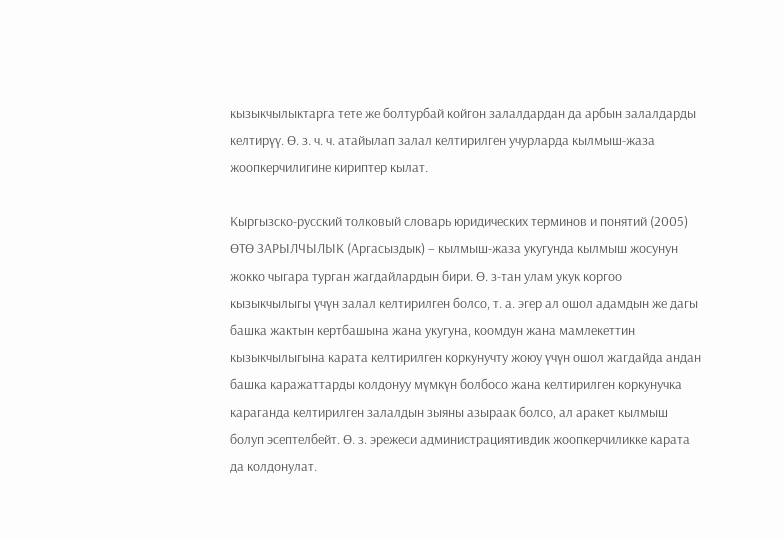кызыкчылыктарга тете же болтурбай койгон залалдардан да арбын залалдарды келтирүү. Ө. з. ч. ч. атайылап залал келтирилген учурларда кылмыш-жаза жоопкерчилигине кириптер кылат.

Кыргызско-русский толковый словарь юридических терминов и понятий (2005)
ӨТӨ ЗАРЫЛЧЫЛЫК (Аргасыздык) – кылмыш-жаза укугунда кылмыш жосунун жокко чыгара турган жагдайлардын бири. Ө. з-тан улам укук коргоо кызыкчылыгы үчүн залал келтирилген болсо, т. а. эгер ал ошол адамдын же дагы башка жактын кертбашына жана укугуна, коомдун жана мамлекеттин кызыкчылыгына карата келтирилген коркунучту жоюу үчүн ошол жагдайда андан башка каражаттарды колдонуу мүмкүн болбосо жана келтирилген коркунучка караганда келтирилген залалдын зыяны азыраак болсо, ал аракет кылмыш болуп эсептелбейт. Ө. з. эрежеси администрациятивдик жоопкерчиликке карата да колдонулат.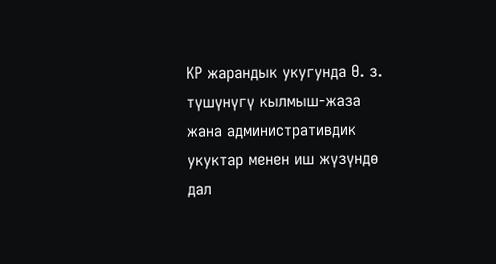КР жарандык укугунда Ө. з. түшүнүгү кылмыш-жаза жана административдик укуктар менен иш жүзүндө дал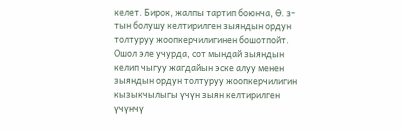келет. Бирок, жалпы тартип боюнча, Ө. з-тын болушу келтирилген зыяндын ордун толтуруу жоопкерчилигинен бошотпойт. Ошол эле учурда, сот мындай зыяндын келип чыгуу жагдайын эске алуу менен зыяндын ордун толтуруу жоопкерчилигин кызыкчылыгы үчүн зыян келтирилген үчүнчү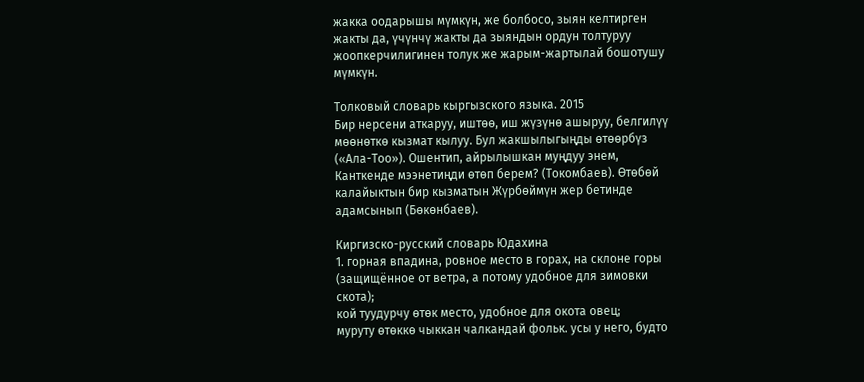жакка оодарышы мүмкүн, же болбосо, зыян келтирген жакты да, үчүнчү жакты да зыяндын ордун толтуруу жоопкерчилигинен толук же жарым-жартылай бошотушу мүмкүн.

Толковый словарь кыргызского языка. 2015
Бир нерсени аткаруу, иштөө, иш жүзүнө ашыруу, белгилүү мөөнөткө кызмат кылуу. Бул жакшылыгыңды өтөөрбүз («Ала-Тоо»). Ошентип, айрылышкан муңдуу энем, Канткенде мээнетиңди өтөп берем? (Токомбаев). Өтөбөй калайыктын бир кызматын Жүрбөймүн жер бетинде адамсынып (Бөкөнбаев).

Киргизско-русский словарь Юдахина
1. горная впадина, ровное место в горах, на склоне горы (защищённое от ветра, а потому удобное для зимовки скота);
кой туудурчу өтөк место, удобное для окота овец;
муруту өтөккө чыккан чалкандай фольк. усы у него, будто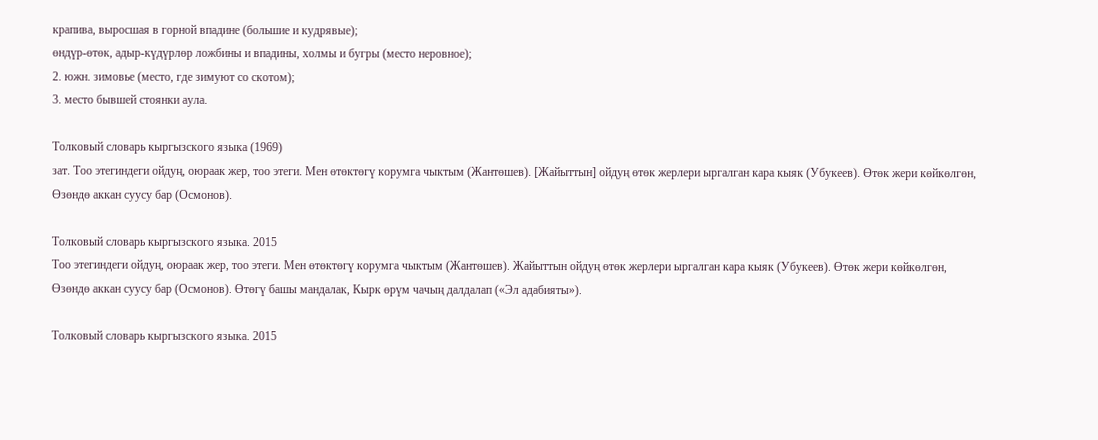крапива, выросшая в горной впадине (большие и кудрявые);
өндүр-өтөк, адыр-күдүрлөр ложбины и впадины, холмы и бугры (место неровное);
2. южн. зимовье (место, где зимуют со скотом);
3. место бывшей стоянки аула.

Толковый словарь кыргызского языка (1969)
зат. Тоо этегиндеги ойдуң, оюраак жер, тоо этеги. Мен өтөктөгү корумга чыктым (Жантөшев). [Жайыттын] ойдуң өтөк жерлери ыргалган кара кыяк (Убукеев). Өтөк жери көйкөлгөн, Өзөндө аккан суусу бар (Осмонов).

Толковый словарь кыргызского языка. 2015
Тоо этегиндеги ойдуң, оюраак жер, тоо этеги. Мен өтөктөгү корумга чыктым (Жантөшев). Жайыттын ойдуң өтөк жерлери ыргалган кара кыяк (Убукеев). Өтөк жери көйкөлгөн, Өзөндө аккан суусу бар (Осмонов). Өтөгү башы мандалак, Кырк өрүм чачың далдалап («Эл адабияты»).

Толковый словарь кыргызского языка. 2015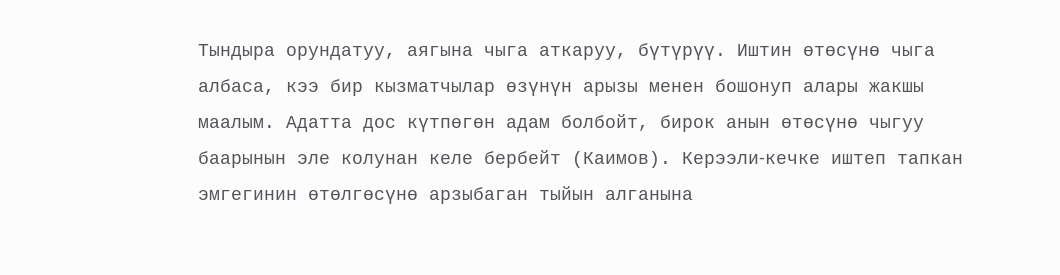Тындыра орундатуу, аягына чыга аткаруу, бүтүрүү. Иштин өтөсүнө чыга албаса, кээ бир кызматчылар өзүнүн арызы менен бошонуп алары жакшы маалым. Адатта дос күтпөгөн адам болбойт, бирок анын өтөсүнө чыгуу баарынын эле колунан келе бербейт (Каимов). Керээли‑кечке иштеп тапкан эмгегинин өтөлгөсүнө арзыбаган тыйын алганына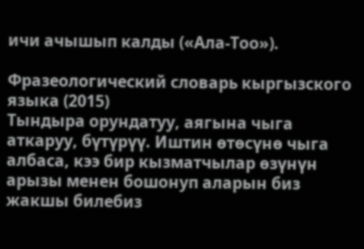ичи ачышып калды («Ала‑Тоо»).

Фразеологический словарь кыргызского языка (2015)
Тындыра орундатуу, аягына чыга аткаруу, бүтүрүү. Иштин өтөсүнө чыга албаса, кээ бир кызматчылар өзүнүн арызы менен бошонуп аларын биз жакшы билебиз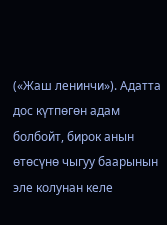(«Жаш ленинчи»). Адатта дос күтпөгөн адам болбойт, бирок анын өтөсүнө чыгуу баарынын эле колунан келе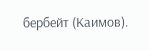бербейт (Каимов).